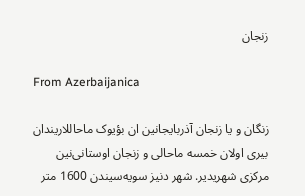زنجان

From Azerbaijanica

زنگان و یا زنجان آذربایجانین ان بؤیوک ماحاللاریندان بیری اولان خمسه ماحالی و زنجان اوستانی‌نین مرکزی شهریدیر. شهر دنیز سويه‌‌سیندن 1600 متر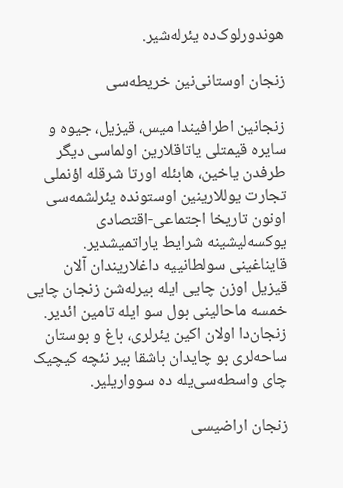هوندورلوک‌ده یئرله‌شیر.

زنجان اوستانی‌نین خریطه‌سی

زنجانین اطرافیندا میس، قیزیل، جیوه و سایره قیمتلی یاتاقلارین اولماسی دیگر طرفدن یاخین، هابئله اورتا شرقله اؤنملی تجارت یوللارینین اوستونده یئرلشمه‌سی اونون تاریخا اجتماعی-اقتصادی یوکسه‌لیشینه شرایط یاراتمیشدیر. قایناغینی سولطانییه داغلاریندان آلان قیزیل ا‌وزن چایی ایله بیرله‌شن زنجان چایی خمسه ماحالینی بول سو ایله تامین ائدیر. زنجان‌دا اولان اکین یئرلری، باغ و بوستان ساحه‌‌‌لری بو چایدان باشقا بیر نئچه کیچیک چای واسطه‌‌‌سی‌یله ده سوواریلیر.

زنجان اراضیسی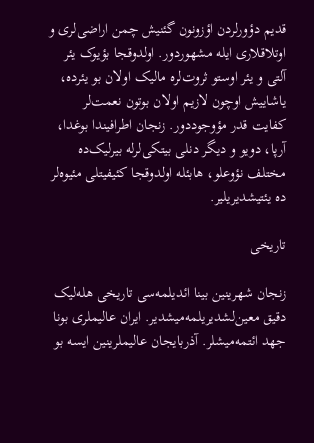قدیم دؤورلردن اؤزونون گئنیش چمن اراضی‌لری و اوتلاقلاری ایله مشهوردور. اولدوقجا بؤیوک یئر آلتی و یئر اوستو ثروت‌لره مالیک اولان بو یئرده، یاشاییش اوچون لازیم اولان بوتون نعمت‌لر کفایت قدر مؤوجوددور. زنجان اطرافیندا بوغدا، آرپا، دویو و دیگر دنلی بیتکی‌لرله بیرلیک‌ده مختلف نؤوعلو، هابئله اولدوقجا کئیفيتلی مئیوه‌‌لر ده یئتیشدیریلیر.

تاریخی

زنجان شهرینین بینا ائدیلمه‌سی تاریخی هله‌لیک دقیق معین‌لشدیریلمه‌میشدیر. ایران عالیملری بونا جهد ائتمه‌میشلر. آذربایجان عالیملرینین ایسه بو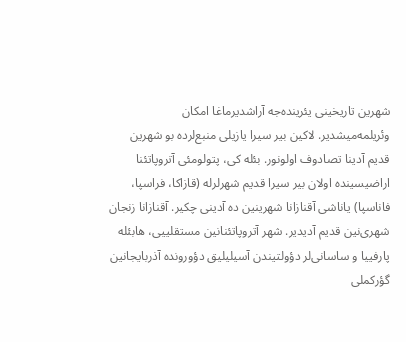شهرین تاریخینی یئرینده‌جه آراشدیرماغا امکان وئریلمه‌میشدیر. لاکین بیر سیرا یازیلی منبع‌لرده بو شهرین قدیم آدینا تصادوف اولونور. بئله کی، پتولومئی آتروپاتئنا اراضیسینده اولان بیر سیرا قدیم شهرلرله (قازاکا، فراسپا، فاناسپا) یاناشی آقنازانا شهرینین ده آدینی چکیر. آقنازانا زنجان شهری‌نین قدیم آدیدیر. شهر آتروپاتئنانین مستقلییی، هابئله پارفییا و ساسانی‌لر دؤولتیندن آسیلیلیق دؤورونده آذربایجانین گؤرکملی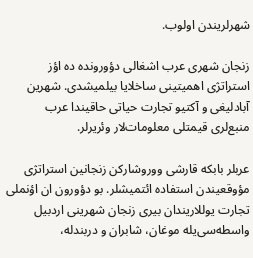شهرلریندن اولوب.

زنجان شهری عرب اشغالی دؤورونده ده اؤز استراتژی اهميتینی ساخلایا بیلمیشدی. شهرین آبادلیغی و آکتیو تجارت حیاتی حاقیندا عرب منبع‌لری قیمتلی معلومات‌لار وئریرلر.

عربلر بابکه قارشی ووروشارکن زنجانین استراتژی مؤوقعیندن استفاده ائتمیشلر. بو دؤورون ان اؤنملی تجارت یوللاریندان بیری زنجان شهرینی اردبیل واسطه‌‌‌سی‌یله موغان، شابران و دربندله،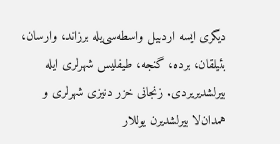دیگری ایسه اردبیل واسطه‌‌‌سی‌یله برزاند، وارسان، بئیلقان، برده، گنجه، طیفلیس شهرلری ایله بیر‌لشدیریردی. زنجانی خزر دنیزی شهرلری و همدان‌لا بیر‌لشدیرن یوللار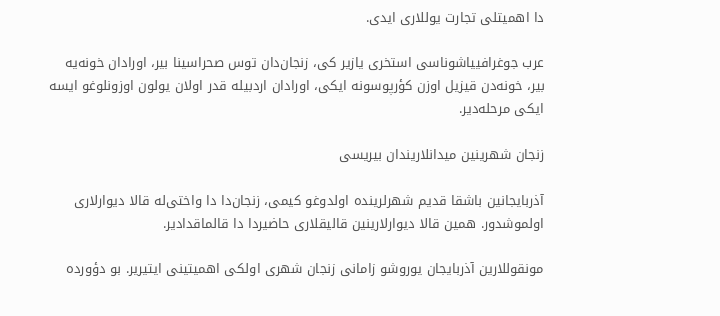دا اهميتلی تجارت یوللاری ایدی.

عرب جوغرافییا‌شوناسی استخری یازیر کی، زنجان‌دان توس صحراسینا بیر، اورادان خونه‌یه بیر، خونه‌دن قیزیل‌ اوزن کؤرپوسونه ایکی، اورادان اردبیله قدر اولان یولون اوزونلوغو ایسه ایکی مرحله‌‌‌دیر.

زنجان شهرینین میدانلاریندان بیریسی

آذربایجانین باشقا قدیم شهرلرینده اولدوغو کیمی، زنجان‌دا دا واختی‌له قالا دیوارلاری اولموشدور. همین قالا دیوارلارینین قالیقلاری حاضیردا دا قالماقدادیر.

مونقوللارین آذربایجان یوروشو زامانی زنجان شهری اولکی اهميتینی ایتیریر. بو دؤورده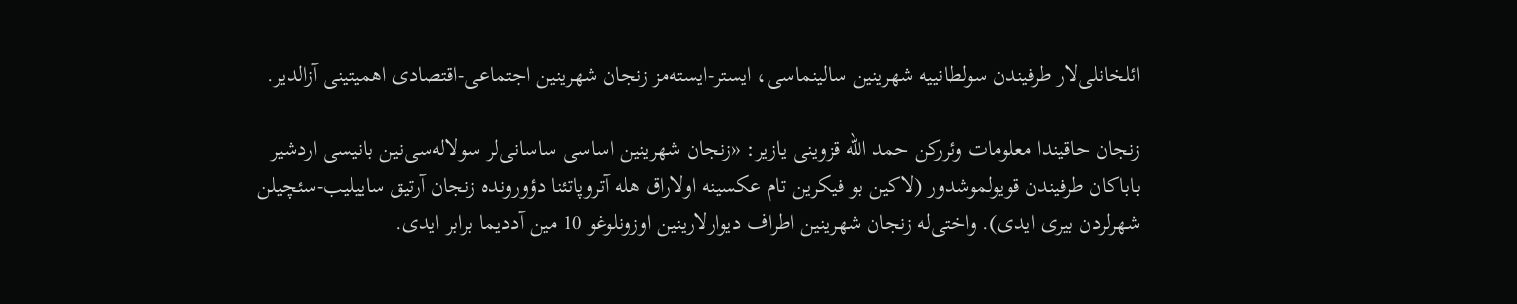ائلخانلی‌لار طرفیندن سولطانییه شهرینین سالینماسی، ایستر-ایسته‌مز زنجان شهرینین اجتماعی-اقتصادی اهميتینی آزالدیر.

زنجان حاقیندا معلومات وئررکن حمد الله قزوینی یازیر: «زنجان شهرینین اساسی ساسانی‌لر سولاله‌سی‌نین بانیسی اردشیر باباکان طرفیندن قویولموشدور (لاکین بو فیکرین تام عکسینه اولاراق هله آتروپاتئنا دؤورونده زنجان آرتیق ساییلیب-سئچیلن شهرلردن بیری ایدی). واختی‌له زنجان شهرینین اطراف دیوارلارینین اوزونلوغو 10 مین آددیما برابر ایدی.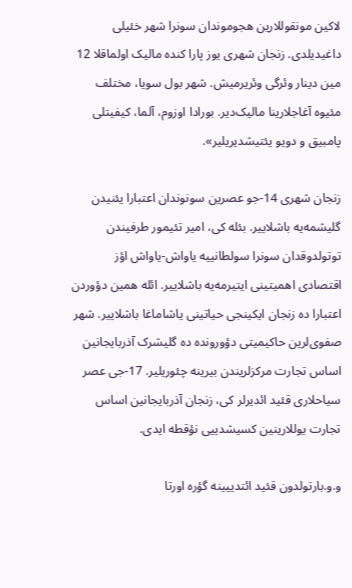لاکین مونقوللارین هجوموندان سونرا شهر خئیلی داغیدیلدی. زنجان شهری یوز پارا کنده مالیک اولماقلا 12 مین دینار وئرگی وئریرمیش. شهر بول سویا، مختلف مئیوه‌‌ آغاجلارینا مالیک‌دیر. بورادا اوزوم، آلما، کیفيتلی پامبیق و دویو یئتیشدیریلیر».

زنجان شهری 14-جو عصرین سونوندان اعتبارا یئنیدن گلیشمه‌یه باشلاییر. بئله کی، امیر تئیمور طرفیندن توتولدوقدان سونرا سولطانییه یاواش-یاواش اؤز اقتصادی اهميتینی ایتیرمه‌یه باشلاییر. ائله همین دؤوردن اعتبارا ده زنجان ایکینجی حیاتینی یاشاماغا باشلاییر. شهر صفوی‌لرین حاکیميتی دؤورونده ده گلیشرک آذربایجانین اساس تجارت مرکزلریندن بیرینه چئوریلیر. 17-جی عصر سیاحلاری قئید ائدیرلر کی، زنجان آذربایجانین اساس تجارت یوللارینین کسیشدییی نؤقطه‌‌‌ ایدی.

و.و.بارتولدون قئید ائتدییینه گؤره اورتا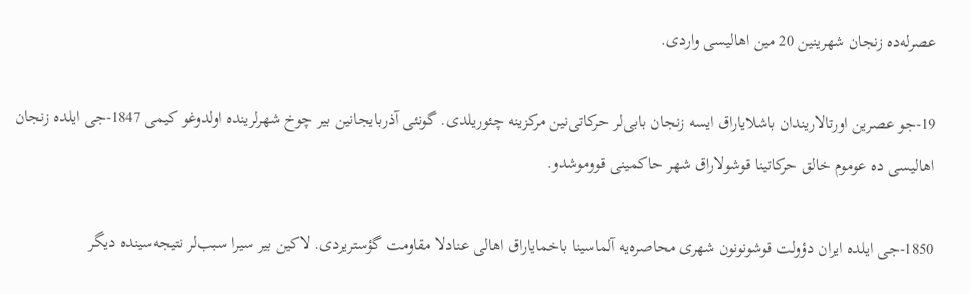عصرله‌ده زنجان شهرینین 20 مین اهالیسی واردی.

19-جو عصرین اورتالاریندان باشلایاراق ایسه زنجان بابی‌لر حرکاتی‌نین مرکزینه چئوریلدی. گونئی آذربایجانین بیر چوخ شهرلرینده اولدوغو کیمی 1847-جی ایلده زنجان اهالیسی ده عوموم‌ خالق حرکاتینا قوشولاراق شهر حاکمینی قووموشدو.

1850-جی ایلده ایران دؤولت قوشونونون شهری محاصره‌‌‌یه آلماسینا باخمایاراق اهالی عنادلا مقاومت گؤستریردی. لاکین بیر سیرا سبب‌لر نتیجه‌سینده دیگر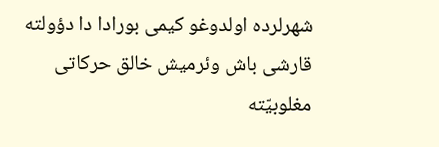شهرلرده اولدوغو کیمی بورادا دا دؤولته قارشی باش وئرمیش خالق حرکاتی مغلوبیّته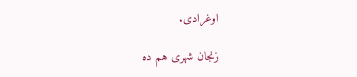اوغرادی.

زنجان شهری هم ده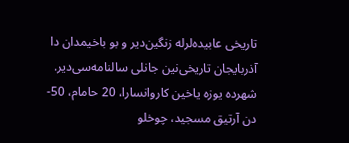تاریخی عابیده‌لرله زنگین‌دیر و بو باخیمدان دا آذربایجان تاریخی‌نین جانلی سالنامه‌سی‌دیر. شهرده یوزه یاخین کاروانسارا، 20 حامام، 50-دن آرتیق مسجید، چوخلو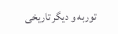توربه و دیگر تاریخی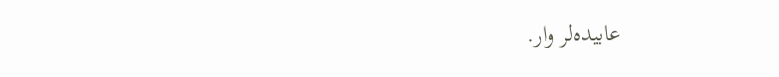عابیده‌لر وار.